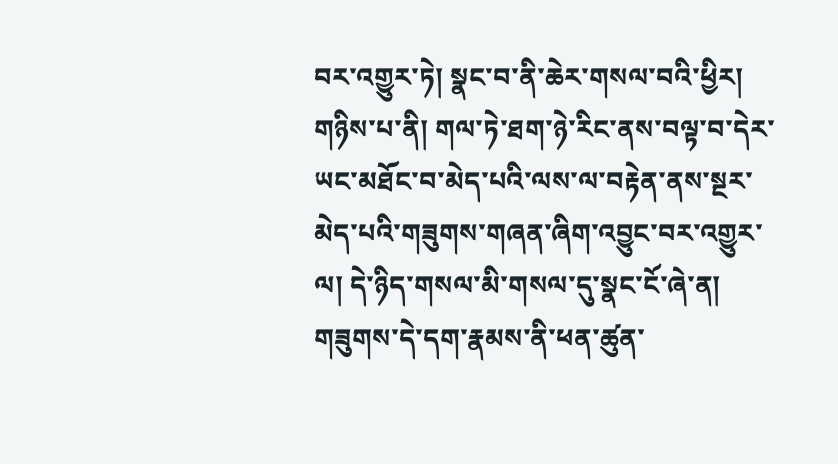བར་འགྱུར་ཏེ། སྣང་བ་ནི་ཆེར་གསལ་བའི་ཕྱིར། གཉིས་པ་ནི། གལ་ཏེ་ཐག་ཉེ་རིང་ནས་བལྟ་བ་དེར་ཡང་མཐོང་བ་མེད་པའི་ལས་ལ་བརྟེན་ནས་སྔར་མེད་པའི་གཟུགས་གཞན་ཞིག་འབྱུང་བར་འགྱུར་ལ། དེ་ཉིད་གསལ་མི་གསལ་དུ་སྣང་ངོ་ཞེ་ན། གཟུགས་དེ་དག་རྣམས་ནི་ཕན་ཚུན་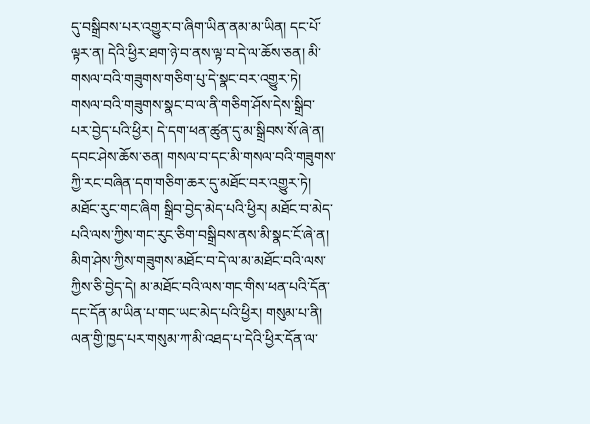དུ་བསྒྲིབས་པར་འགྱུར་བ་ཞིག་ཡིན་ནམ་མ་ཡིན། དང་པོ་ལྟར་ན། དེའི་ཕྱིར་ཐག་ཉེ་བ་ནས་ལྟ་བ་དེ་ལ་ཆོས་ཅན། མི་གསལ་བའི་གཟུགས་གཅིག་པུ་དེ་སྣང་བར་འགྱུར་ཏེ། གསལ་བའི་གཟུགས་སྣང་བ་ལ་ནི་གཅིག་ཤོས་དེས་སྒྲིབ་པར་བྱེད་པའི་ཕྱིར། དེ་དག་ཕན་ཚུན་དུ་མ་སྒྲིབས་སོ་ཞེ་ན། དབང་ཤེས་ཆོས་ཅན། གསལ་བ་དང་མི་གསལ་བའི་གཟུགས་ཀྱི་རང་བཞིན་དག་གཅིག་ཆར་དུ་མཐོང་བར་འགྱུར་ཏེ། མཐོང་རུང་གང་ཞིག སྒྲིབ་བྱེད་མེད་པའི་ཕྱིར། མཐོང་བ་མེད་པའི་ལས་ཀྱིས་གང་རུང་ཅིག་བསྒྲིབས་ནས་མི་སྣང་ངོ་ཞེ་ན། མིག་ཤེས་ཀྱིས་གཟུགས་མཐོང་བ་དེ་ལ་མ་མཐོང་བའི་ལས་ཀྱིས་ཅི་བྱེད་དེ། མ་མཐོང་བའི་ལས་གང་གིས་ཕན་པའི་དོན་དང་དོན་མ་ཡིན་པ་གང་ཡང་མེད་པའི་ཕྱིར། གསུམ་པ་ནི། ལན་གྱི་ཁྱད་པར་གསུམ་ཀ་མི་འཐད་པ་དེའི་ཕྱིར་དོན་ལ་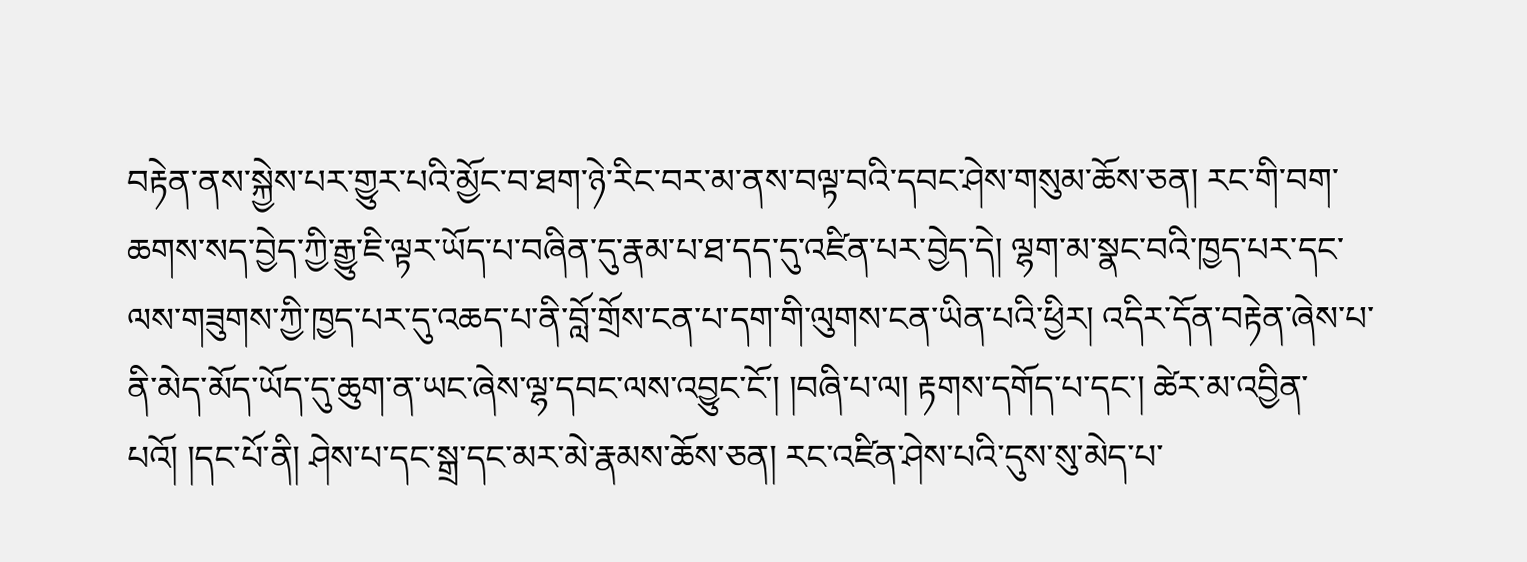བརྟེན་ནས་སྐྱེས་པར་གྱུར་པའི་མྱོང་བ་ཐག་ཉེ་རིང་བར་མ་ནས་བལྟ་བའི་དབང་ཤེས་གསུམ་ཆོས་ཅན། རང་གི་བག་ཆགས་སད་བྱེད་ཀྱི་རྒྱུ་ཇི་ལྟར་ཡོད་པ་བཞིན་དུ་རྣམ་པ་ཐ་དད་དུ་འཛིན་པར་བྱེད་དེ། ལྷག་མ་སྣང་བའི་ཁྱད་པར་དང་ལས་གཟུགས་ཀྱི་ཁྱད་པར་དུ་འཆད་པ་ནི་བློ་གྲོས་ངན་པ་དག་གི་ལུགས་ངན་ཡིན་པའི་ཕྱིར། འདིར་དོན་བརྟེན་ཞེས་པ་ནི་མེད་མོད་ཡོད་དུ་ཆུག་ན་ཡང་ཞེས་ལྷ་དབང་ལས་འབྱུང་ངོ་། །བཞི་པ་ལ། རྟགས་དགོད་པ་དང་། ཚེར་མ་འབྱིན་པའོ། །དང་པོ་ནི། ཤེས་པ་དང་སྒྲ་དང་མར་མེ་རྣམས་ཆོས་ཅན། རང་འཛིན་ཤེས་པའི་དུས་སུ་མེད་པ་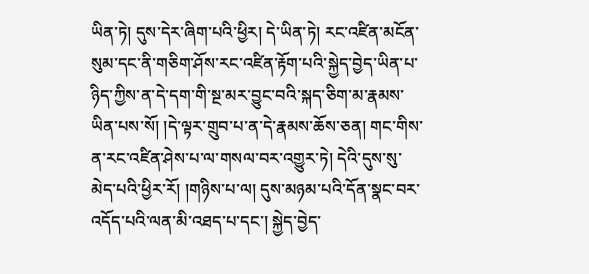ཡིན་ཏེ། དུས་དེར་ཞིག་པའི་ཕྱིར། དེ་ཡིན་ཏེ། རང་འཛིན་མངོན་སུམ་དང་ནི་གཅིག་ཤོས་རང་འཛིན་རྟོག་པའི་སྐྱེད་བྱེད་ཡིན་པ་ཉིད་ཀྱིས་ན་དེ་དག་གི་སྔ་མར་བྱུང་བའི་སྐད་ཅིག་མ་རྣམས་ཡིན་པས་སོ། །དེ་ལྟར་གྲུབ་པ་ན་དེ་རྣམས་ཆོས་ཅན། གང་གིས་ན་རང་འཛིན་ཤེས་པ་ལ་གསལ་བར་འགྱུར་ཏེ། དེའི་དུས་སུ་མེད་པའི་ཕྱིར་རོ། །གཉིས་པ་ལ། དུས་མཉམ་པའི་དོན་སྣང་བར་འདོད་པའི་ལན་མི་འཐད་པ་དང་། སྐྱེད་བྱེད་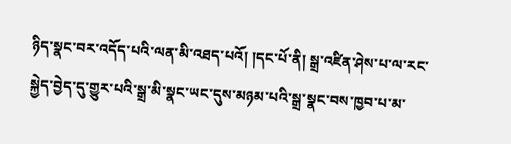ཉིད་སྣང་བར་འདོད་པའི་ལན་མི་འཐད་པའོ། །དང་པོ་ནི། སྒྲ་འཛིན་ཤེས་པ་ལ་རང་སྐྱེད་བྱེད་དུ་གྱུར་པའི་སྒྲ་མི་སྣང་ཡང་དུས་མཉམ་པའི་སྒྲ་སྣང་བས་ཁྱབ་པ་མ་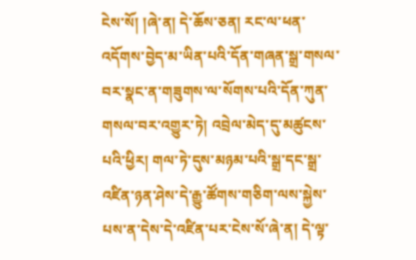ངེས་སོ། །ཞེ་ན། དེ་ཆོས་ཅན། རང་ལ་ཕན་འདོགས་བྱེད་མ་ཡིན་པའི་དོན་གཞན་སྒྲ་གསལ་བར་སྣང་ན་གཟུགས་ལ་སོགས་པའི་དོན་ཀུན་གསལ་བར་འགྱུར་ཏེ། འབྲེལ་མེད་དུ་མཚུངས་པའི་ཕྱིར། གལ་ཏེ་དུས་མཉམ་པའི་སྒྲ་དང་སྒྲ་འཛིན་ཉན་ཤེས་དེ་རྒྱུ་ཚོགས་གཅིག་ལས་སྐྱེས་པས་ན་དེས་དེ་འཛིན་པར་ངེས་སོ་ཞེ་ན། དེ་ལྟ་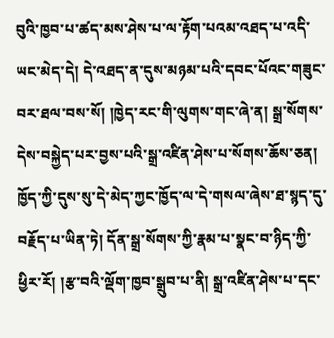བུའི་ཁྱབ་པ་ཚད་མས་ཤེས་པ་ལ་རྟོག་པའམ་འཐད་པ་འདི་ཡང་མེད་དེ། དེ་འཐད་ན་དུས་མཉམ་པའི་དབང་པོའང་གཟུང་བར་ཐལ་བས་སོ། །ཁྱེད་རང་གི་ལུགས་གང་ཞེ་ན། སྒྲ་སོགས་དེས་བསྐྱེད་པར་བྱས་པའི་སྒྲ་འཛིན་ཤེས་པ་སོགས་ཆོས་ཅན། ཁྱོད་ཀྱི་དུས་སུ་དེ་མེད་ཀྱང་ཁྱོད་ལ་དེ་གསལ་ཞེས་ཐ་སྙད་དུ་བརྗོད་པ་ཡིན་ཏེ། དོན་སྒྲ་སོགས་ཀྱི་རྣམ་པ་སྣང་བ་ཉིད་ཀྱི་ཕྱིར་རོ། །རྩ་བའི་ལྡོག་ཁྱབ་སྒྲུབ་པ་ནི། སྒྲ་འཛིན་ཤེས་པ་དང་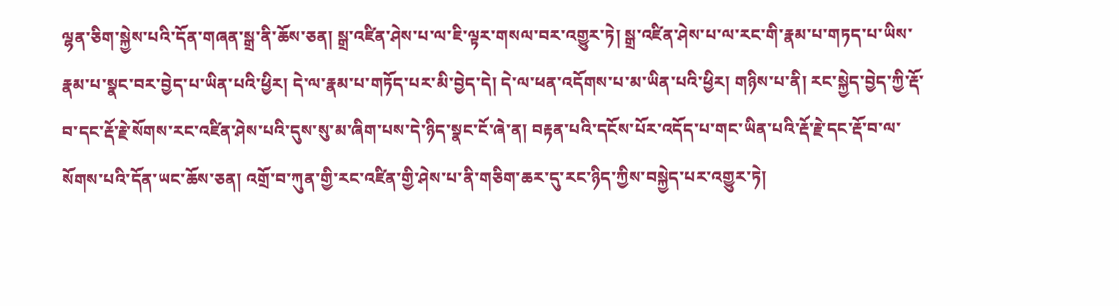ལྷན་ཅིག་སྐྱེས་པའི་དོན་གཞན་སྒྲ་ནི་ཆོས་ཅན། སྒྲ་འཛིན་ཤེས་པ་ལ་ཇི་ལྟར་གསལ་བར་འགྱུར་ཏེ། སྒྲ་འཛིན་ཤེས་པ་ལ་རང་གི་རྣམ་པ་གཏད་པ་ཡིས་རྣམ་པ་སྣང་བར་བྱེད་པ་ཡིན་པའི་ཕྱིར། དེ་ལ་རྣམ་པ་གཏོད་པར་མི་བྱེད་དེ། དེ་ལ་ཕན་འདོགས་པ་མ་ཡིན་པའི་ཕྱིར། གཉིས་པ་ནི། རང་སྐྱེད་བྱེད་ཀྱི་རྡོ་བ་དང་རྡོ་རྗེ་སོགས་རང་འཛིན་ཤེས་པའི་དུས་སུ་མ་ཞིག་པས་དེ་ཉིད་སྣང་ངོ་ཞེ་ན། བརྟན་པའི་དངོས་པོར་འདོད་པ་གང་ཡིན་པའི་རྡོ་རྗེ་དང་རྡོ་བ་ལ་སོགས་པའི་དོན་ཡང་ཆོས་ཅན། འགྲོ་བ་ཀུན་གྱི་རང་འཛིན་གྱི་ཤེས་པ་ནི་གཅིག་ཆར་དུ་རང་ཉིད་ཀྱིས་བསྐྱེད་པར་འགྱུར་ཏེ།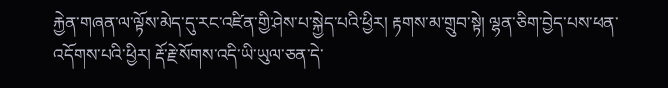རྐྱེན་གཞན་ལ་ལྟོས་མེད་དུ་རང་འཛིན་གྱི་ཤེས་པ་སྐྱེད་པའི་ཕྱིར། རྟགས་མ་གྲུབ་སྟེ། ལྷན་ཅིག་བྱེད་པས་ཕན་འདོགས་པའི་ཕྱིར། རྡོ་རྗེ་སོགས་འདི་ཡི་ཡུལ་ཅན་དེ་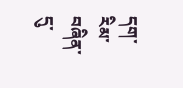དག་རིམ་བཞིན་དུ་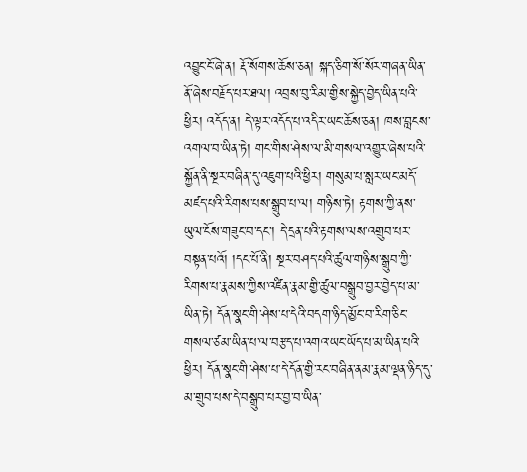འབྱུང་ངོ་ཞེ་ན། རྡོ་སོགས་ཆོས་ཅན། སྐད་ཅིག་སོ་སོར་གཞན་ཡིན་ནོ་ཞེས་བརྗོད་པར་ཐལ། འབྲས་བུ་རིམ་གྱིས་སྐྱེད་བྱེད་ཡིན་པའི་ཕྱིར། འདོད་ན། དེ་ལྟར་འདོད་པ་འདིར་ཡང་ཆོས་ཅན། ཁས་བླངས་འགལ་བ་ཡིན་ཏེ། གང་གིས་ཤེས་ལ་མི་གསལ་འགྱུར་ཞེས་པའི་སྐྱོན་ནི་སྔར་བཞིན་དུ་འཇུག་པའི་ཕྱིར། གསུམ་པ་སླར་ཡང་མདོ་མཛད་པའི་རིགས་པས་སྒྲུབ་པ་ལ། གཉིས་ཏེ། རྟགས་ཀྱི་ནས་ཡུལ་ངོས་གཟུང་བ་དང་། དེ་དྲན་པའི་རྟགས་ལས་འགྲུབ་པར་བསྟན་པའོ། །དང་པོ་ནི། སྔར་བཤད་པའི་ཚུལ་གཉིས་སྒྲུབ་ཀྱི་རིགས་པ་རྣམས་ཀྱིས་འཛིན་རྣམ་གྱི་ཚུལ་བསྒྲུབ་བྱར་བྱེད་པ་མ་ཡིན་ཏེ། དོན་སྣང་གི་ཤེས་པ་དེའི་བདག་ཉིད་མྱོང་བ་རིག་ཅིང་གསལ་ཙམ་ཡིན་པ་ལ་བརྩད་པ་འགའ་ཡང་ཡོད་པ་མ་ཡིན་པའི་ཕྱིར། དོན་སྣང་གི་ཤེས་པ་དེ་དོན་གྱི་རང་བཞིན་ནམ་རྣམ་ལྡན་ཉིད་དུ་མ་གྲུབ་པས་དེ་བསྒྲུབ་པར་བྱ་བ་ཡིན་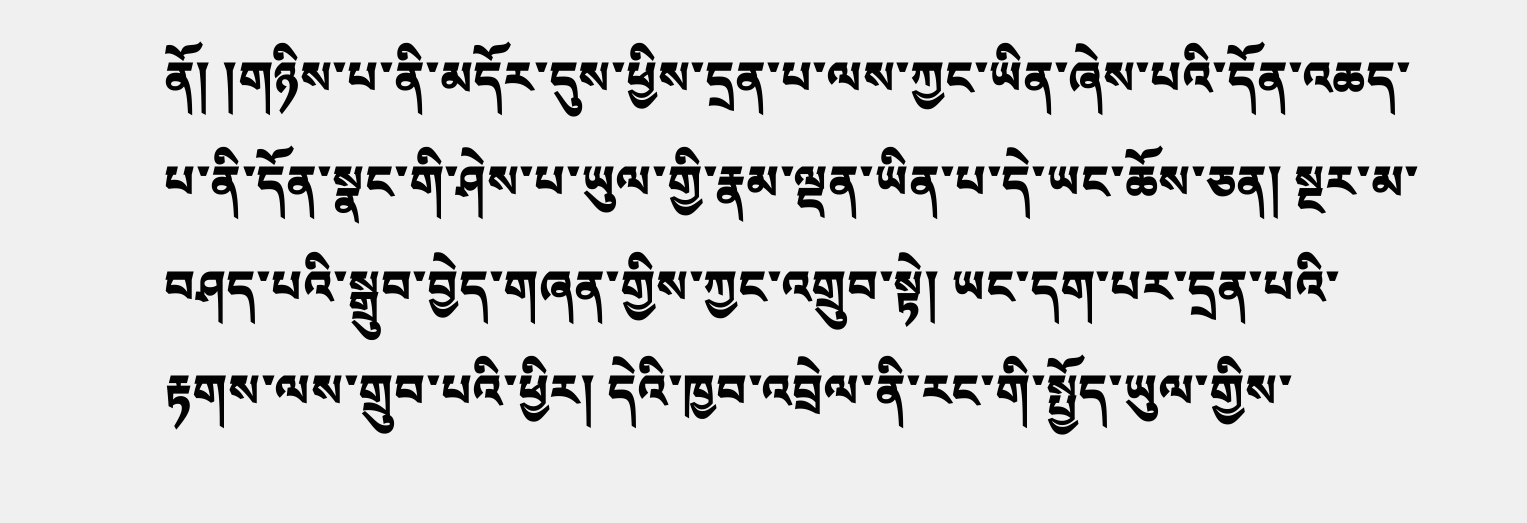ནོ། །གཉིས་པ་ནི་མདོར་དུས་ཕྱིས་དྲན་པ་ལས་ཀྱང་ཡིན་ཞེས་པའི་དོན་འཆད་པ་ནི་དོན་སྣང་གི་ཤེས་པ་ཡུལ་གྱི་རྣམ་ལྡན་ཡིན་པ་དེ་ཡང་ཆོས་ཅན། སྔར་མ་བཤད་པའི་སྒྲུབ་བྱེད་གཞན་གྱིས་ཀྱང་འགྲུབ་སྟེ། ཡང་དག་པར་དྲན་པའི་རྟགས་ལས་གྲུབ་པའི་ཕྱིར། དེའི་ཁྱབ་འབྲེལ་ནི་རང་གི་སྤྱོད་ཡུལ་གྱིས་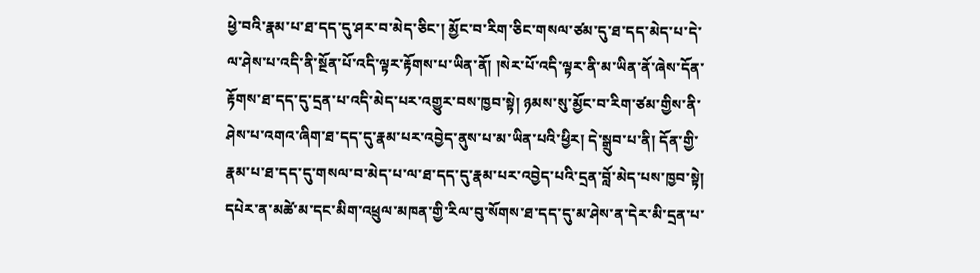ཕྱེ་བའི་རྣམ་པ་ཐ་དད་དུ་ཤར་བ་མེད་ཅིང་། མྱོང་བ་རིག་ཅིང་གསལ་ཙམ་དུ་ཐ་དད་མེད་པ་དེ་ལ་ཤེས་པ་འདི་ནི་སྔོན་པོ་འདི་ལྟར་རྟོགས་པ་ཡིན་ནོ། །སེར་པོ་འདི་ལྟར་ནི་མ་ཡིན་ནོ་ཞེས་དོན་རྟོགས་ཐ་དད་དུ་དྲན་པ་འདི་མེད་པར་འགྱུར་བས་ཁྱབ་སྟེ། ཉམས་སུ་མྱོང་བ་རིག་ཙམ་གྱིས་ནི་ཤེས་པ་འགའ་ཞིག་ཐ་དད་དུ་རྣམ་པར་འབྱེད་ནུས་པ་མ་ཡིན་པའི་ཕྱིར། དེ་སྒྲུབ་པ་ནི། དོན་གྱི་རྣམ་པ་ཐ་དད་དུ་གསལ་བ་མེད་པ་ལ་ཐ་དད་དུ་རྣམ་པར་འབྱེད་པའི་དྲན་བློ་མེད་པས་ཁྱབ་སྟེ། དཔེར་ན་མཚེ་མ་དང་མིག་འཕྲུལ་མཁན་གྱི་རིལ་བུ་སོགས་ཐ་དད་དུ་མ་ཤེས་ན་དེར་མི་དྲན་པ་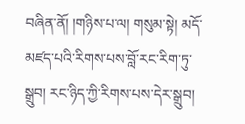བཞིན་ནོ། །གཉིས་པ་ལ། གསུམ་སྟེ། མདོ་མཛད་པའི་རིགས་པས་བློ་རང་རིག་ཏུ་སྒྲུབ། རང་ཉིད་ཀྱི་རིགས་པས་དེར་སྒྲུབ།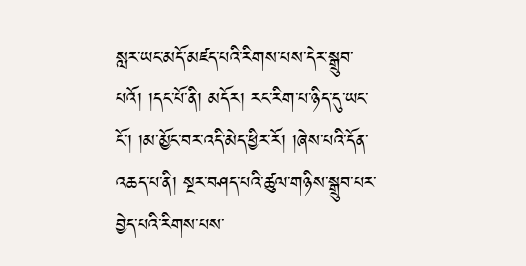སླར་ཡང་མདོ་མཛད་པའི་རིགས་པས་དེར་སྒྲུབ་པའོ། །དང་པོ་ནི། མདོར། རང་རིག་པ་ཉིད་དུ་ཡང་ངོ་། །མ་མྱོང་བར་འདི་མེད་ཕྱིར་རོ། །ཞེས་པའི་དོན་འཆད་པ་ནི། སྔར་བཤད་པའི་ཚུལ་གཉིས་སྒྲུབ་པར་བྱེད་པའི་རིགས་པས་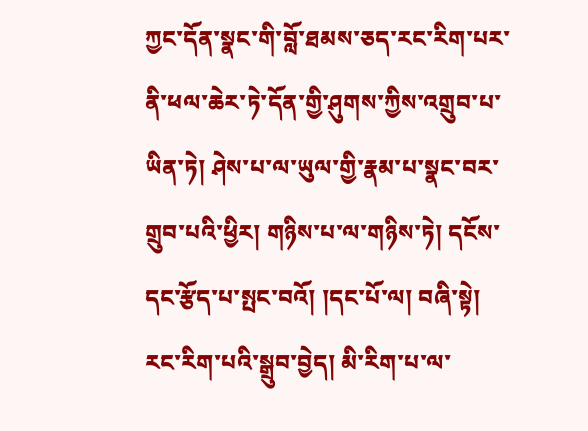ཀྱང་དོན་སྣང་གི་བློ་ཐམས་ཅད་རང་རིག་པར་ནི་ཕལ་ཆེར་ཏེ་དོན་གྱི་ཤུགས་ཀྱིས་འགྲུབ་པ་ཡིན་ཏེ། ཤེས་པ་ལ་ཡུལ་གྱི་རྣམ་པ་སྣང་བར་གྲུབ་པའི་ཕྱིར། གཉིས་པ་ལ་གཉིས་ཏེ། དངོས་དང་རྩོད་པ་སྤང་བའོ། །དང་པོ་ལ། བཞི་སྟེ། རང་རིག་པའི་སྒྲུབ་བྱེད། མི་རིག་པ་ལ་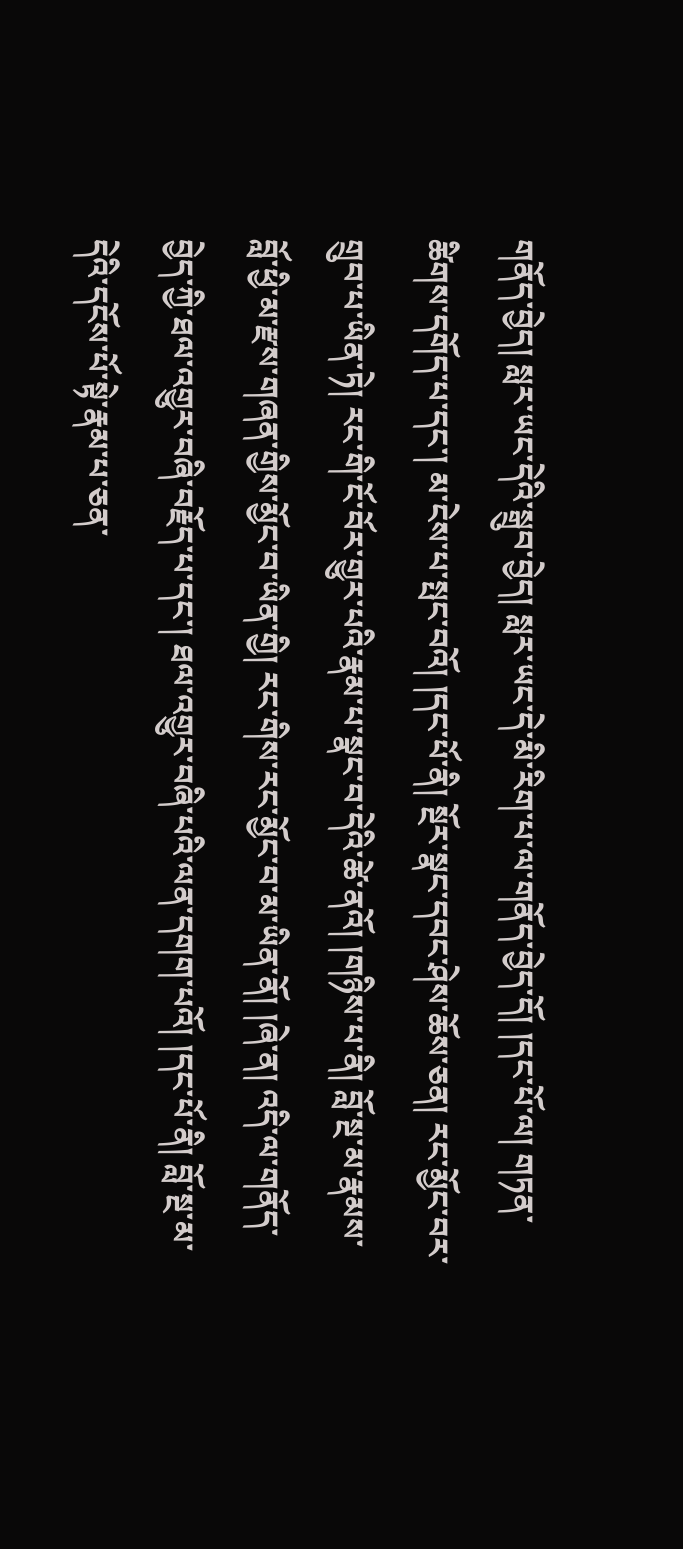གནོད་བྱེད། སླར་ཡང་དེའི་སྒྲུབ་བྱེད། སླར་ཡང་དེ་མི་རིག་པ་ལ་གནོད་བྱེད་དོ། །དང་པོ་ལ། གཏན་ཚིགས་དགོད་པ་དང་། མ་ངེས་པ་སྤང་བའོ། །དང་པོ་ནི། སྔོར་སྣང་དབང་ཤེས་ཆོས་ཅན། རང་མྱོང་བར་གྲུབ་པ་ཡིན་ཏེ། རང་གི་ངོ་བོར་གྱུར་པའི་རྣམ་པ་སྣང་བ་དེའི་ཚེ་ནའོ། །གཉིས་པ་ནི། བློ་སྔ་མ་རྣམས་བློ་ཕྱི་མ་རྫས་གཞན་གྱིས་མྱོང་བ་ཡིན་གྱི། རང་གིས་རང་མྱོང་བ་མ་ཡིན་ནོ། །ཞེ་ན། འདི་ལ་གནོད་བྱེད་ཀྱི་ཐལ་འགྱུར་བཞི་བརྗོད་པ་དང་། ཐལ་འགྱུར་བཞི་པའི་ལན་དགག་པའོ། །དང་པོ་ནི། བློ་སྔ་མ་དེའི་དངོས་པོ་སྟེ་རྣམ་པ་ཅན་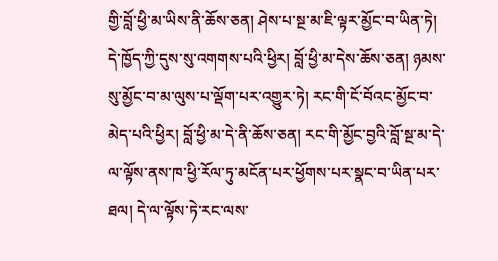གྱི་བློ་ཕྱི་མ་ཡིས་ནི་ཆོས་ཅན། ཤེས་པ་སྔ་མ་ཇི་ལྟར་མྱོང་བ་ཡིན་ཏེ། དེ་ཁྱོད་ཀྱི་དུས་སུ་འགགས་པའི་ཕྱིར། བློ་ཕྱི་མ་དེས་ཆོས་ཅན། ཉམས་སུ་མྱོང་བ་མ་ལུས་པ་ལྡོག་པར་འགྱུར་ཏེ། རང་གི་ངོ་བོའང་མྱོང་བ་མེད་པའི་ཕྱིར། བློ་ཕྱི་མ་དེ་ནི་ཆོས་ཅན། རང་གི་མྱོང་བྱའི་བློ་སྔ་མ་དེ་ལ་ལྟོས་ནས་ཁ་ཕྱི་རོལ་ཏུ་མངོན་པར་ཕྱོགས་པར་སྣང་བ་ཡིན་པར་ཐལ། དེ་ལ་ལྟོས་ཏེ་རང་ལས་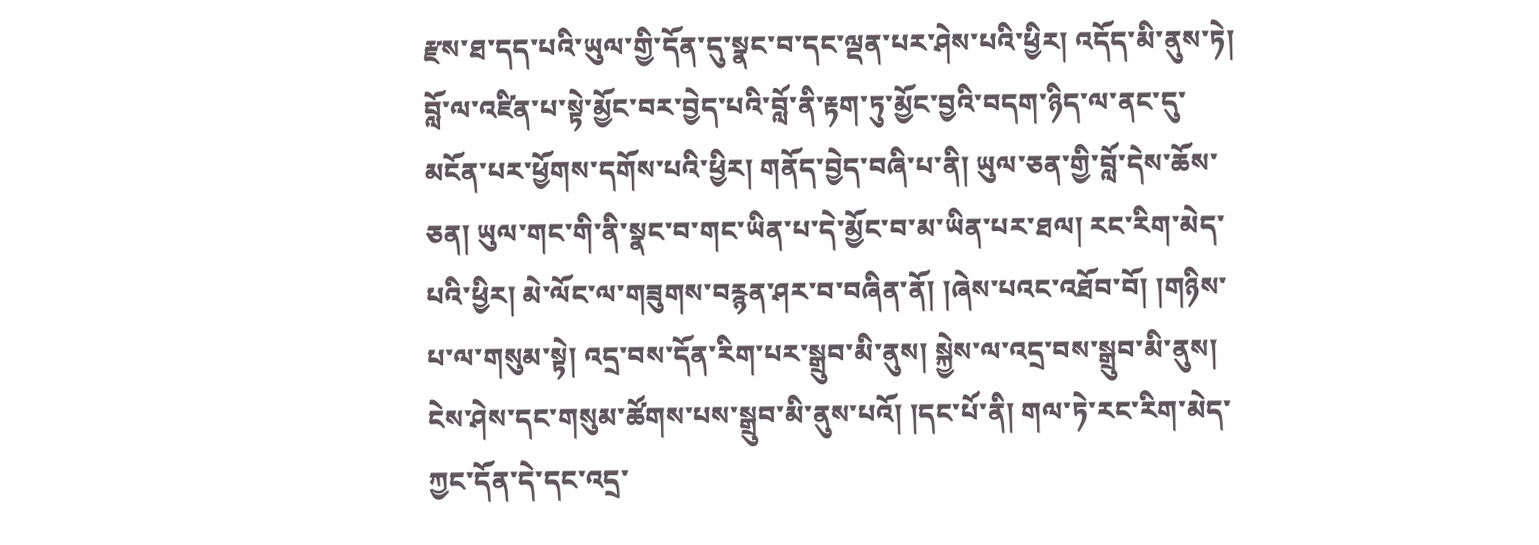རྫས་ཐ་དད་པའི་ཡུལ་གྱི་དོན་དུ་སྣང་བ་དང་ལྡན་པར་ཤེས་པའི་ཕྱིར། འདོད་མི་ནུས་ཏེ། བློ་ལ་འཛིན་པ་སྟེ་མྱོང་བར་བྱེད་པའི་བློ་ནི་རྟག་ཏུ་མྱོང་བྱའི་བདག་ཉིད་ལ་ནང་དུ་མངོན་པར་ཕྱོགས་དགོས་པའི་ཕྱིར། གནོད་བྱེད་བཞི་པ་ནི། ཡུལ་ཅན་གྱི་བློ་དེས་ཆོས་ཅན། ཡུལ་གང་གི་ནི་སྣང་བ་གང་ཡིན་པ་དེ་མྱོང་བ་མ་ཡིན་པར་ཐལ། རང་རིག་མེད་པའི་ཕྱིར། མེ་ལོང་ལ་གཟུགས་བརྙན་ཤར་བ་བཞིན་ནོ། །ཞེས་པའང་འཐོབ་བོ། །གཉིས་པ་ལ་གསུམ་སྟེ། འདྲ་བས་དོན་རིག་པར་སྒྲུབ་མི་ནུས། སྐྱེས་ལ་འདྲ་བས་སྒྲུབ་མི་ནུས། ངེས་ཤེས་དང་གསུམ་ཚོགས་པས་སྒྲུབ་མི་ནུས་པའོ། །དང་པོ་ནི། གལ་ཏེ་རང་རིག་མེད་ཀྱང་དོན་དེ་དང་འདྲ་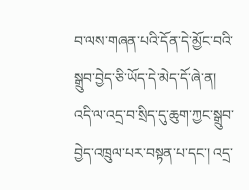བ་ལས་གཞན་པའི་དོན་དེ་མྱོང་བའི་སྒྲུབ་བྱེད་ཅི་ཡོད་དེ་མེད་དོ་ཞེ་ན། འདི་ལ་འདྲ་བ་སྲིད་དུ་ཆུག་ཀྱང་སྒྲུབ་བྱེད་འཁྲུལ་པར་བསྟན་པ་དང་། འདྲ་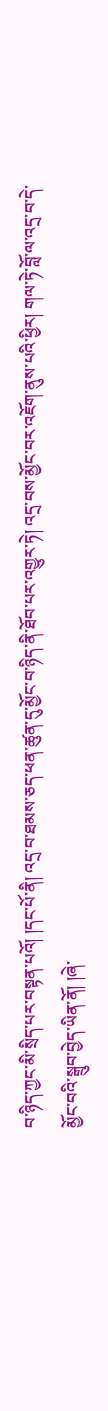བ་ཉིད་ཀྱང་མི་སྲིད་པར་བསྟན་པའོ། །དང་པོ་ནི། འདྲ་བ་ཐམས་ཅད་ཕན་ཚུན་དུ་མྱོང་བ་ཉིད་ནི་ཐོབ་པར་འགྱུར་ཏེ། འདྲ་བས་མྱོང་བར་འཇོག་ནུས་པའི་ཕྱིར། གལ་ཏེ་བློ་ལ་འདྲ་བ་དེ་མྱོང་བའི་སྒྲུབ་བྱེད་ཡིན་ནོ། །ཞེ་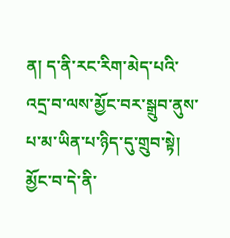ན། ད་ནི་རང་རིག་མེད་པའི་འདྲ་བ་ལས་མྱོང་བར་སྒྲུབ་ནུས་པ་མ་ཡིན་པ་ཉིད་དུ་གྲུབ་སྟེ། མྱོང་བ་དེ་ནི་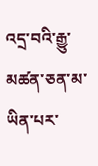འདྲ་བའི་རྒྱུ་མཚན་ཅན་མ་ཡིན་པར་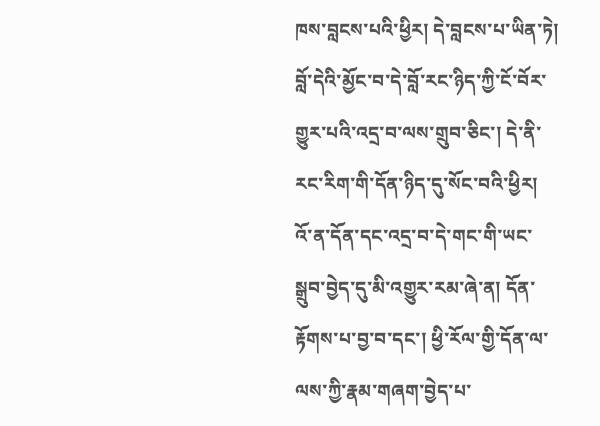ཁས་བླངས་པའི་ཕྱིར། དེ་བླངས་པ་ཡིན་ཏེ། བློ་དེའི་མྱོང་བ་དེ་བློ་རང་ཉིད་ཀྱི་ངོ་བོར་གྱུར་པའི་འདྲ་བ་ལས་གྲུབ་ཅིང་། དེ་ནི་རང་རིག་གི་དོན་ཉིད་དུ་སོང་བའི་ཕྱིར། འོ་ན་དོན་དང་འདྲ་བ་དེ་གང་གི་ཡང་སྒྲུབ་བྱེད་དུ་མི་འགྱུར་རམ་ཞེ་ན། དོན་རྟོགས་པ་བྱ་བ་དང་། ཕྱི་རོལ་གྱི་དོན་ལ་ལས་ཀྱི་རྣམ་གཞག་བྱེད་པ་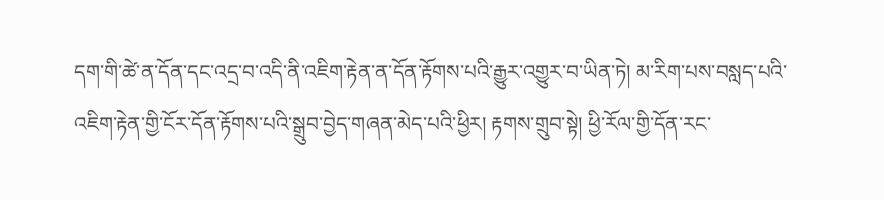དག་གི་ཚེ་ན་དོན་དང་འདྲ་བ་འདི་ནི་འཇིག་རྟེན་ན་དོན་རྟོགས་པའི་རྒྱུར་འགྱུར་བ་ཡིན་ཏེ། མ་རིག་པས་བསླད་པའི་འཇིག་རྟེན་གྱི་ངོར་དོན་རྟོགས་པའི་སྒྲུབ་བྱེད་གཞན་མེད་པའི་ཕྱིར། རྟགས་གྲུབ་སྟེ། ཕྱི་རོལ་གྱི་དོན་རང་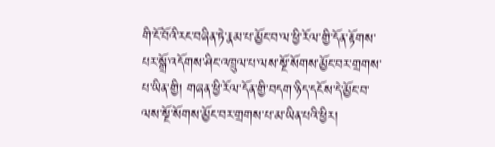གི་ངོ་བོའི་རང་བཞིན་ཏེ་རྣམ་པ་མྱོང་བ་ལ་ཕྱི་རོལ་གྱི་དོན་རྟོགས་པར་སྒྲོ་འདོགས་ཤིང་འཁྲུལ་པ་ལས་སྔོ་སོགས་མྱོང་བར་གྲགས་པ་ཡིན་གྱི། གཞན་ཕྱི་རོལ་དོན་གྱི་བདག་ཉིད་དངོས་དེ་མྱོང་བ་ལས་སྔོ་སོགས་མྱོང་བར་གྲགས་པ་མ་ཡིན་པའི་ཕྱིར།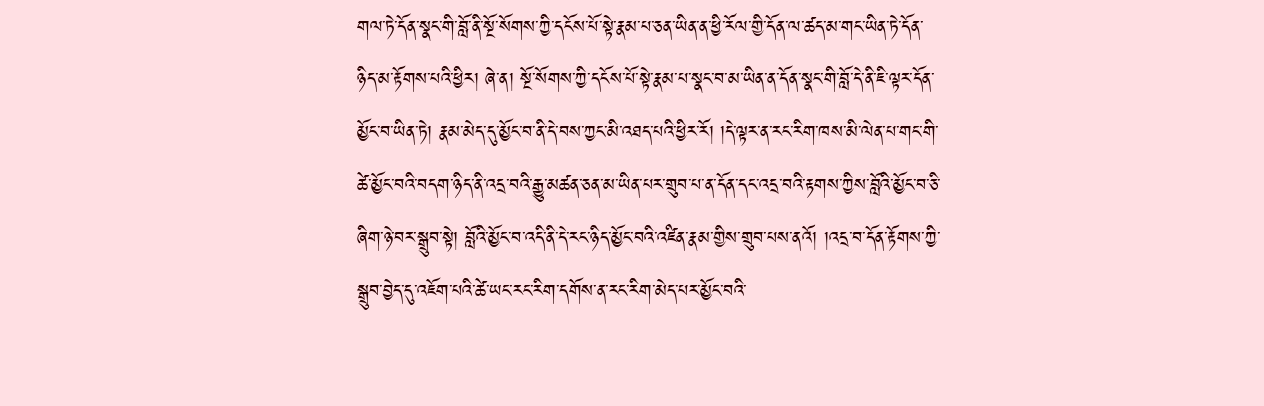གལ་ཏེ་དོན་སྣང་གི་བློ་ནི་སྔོ་སོགས་ཀྱི་དངོས་པོ་སྟེ་རྣམ་པ་ཅན་ཡིན་ན་ཕྱི་རོལ་གྱི་དོན་ལ་ཚད་མ་གང་ཡིན་ཏེ་དོན་ཉིད་མ་རྟོགས་པའི་ཕྱིར། ཞེ་ན། སྔོ་སོགས་ཀྱི་དངོས་པོ་སྟེ་རྣམ་པ་སྣང་བ་མ་ཡིན་ན་དོན་སྣང་གི་བློ་དེ་ནི་ཇི་ལྟར་དོན་མྱོང་བ་ཡིན་ཏེ། རྣམ་མེད་དུ་མྱོང་བ་ནི་དེ་བས་ཀྱང་མི་འཐད་པའི་ཕྱིར་རོ། །དེ་ལྟར་ན་རང་རིག་ཁས་མི་ལེན་པ་གང་གི་ཚེ་མྱོང་བའི་བདག་ཉིད་ནི་འདྲ་བའི་རྒྱུ་མཚན་ཅན་མ་ཡིན་པར་གྲུབ་པ་ན་དོན་དང་འདྲ་བའི་རྟགས་ཀྱིས་བློའི་མྱོང་བ་ཅི་ཞིག་ཉེ་བར་སྒྲུབ་སྟེ། བློའི་མྱོང་བ་འདི་ནི་དེ་རང་ཉིད་མྱོང་བའི་འཛིན་རྣམ་གྱིས་གྲུབ་པས་ནའོ། །འདྲ་བ་དོན་རྟོགས་ཀྱི་སྒྲུབ་བྱེད་དུ་འཇོག་པའི་ཚེ་ཡང་རང་རིག་དགོས་ན་རང་རིག་མེད་པར་མྱོང་བའི་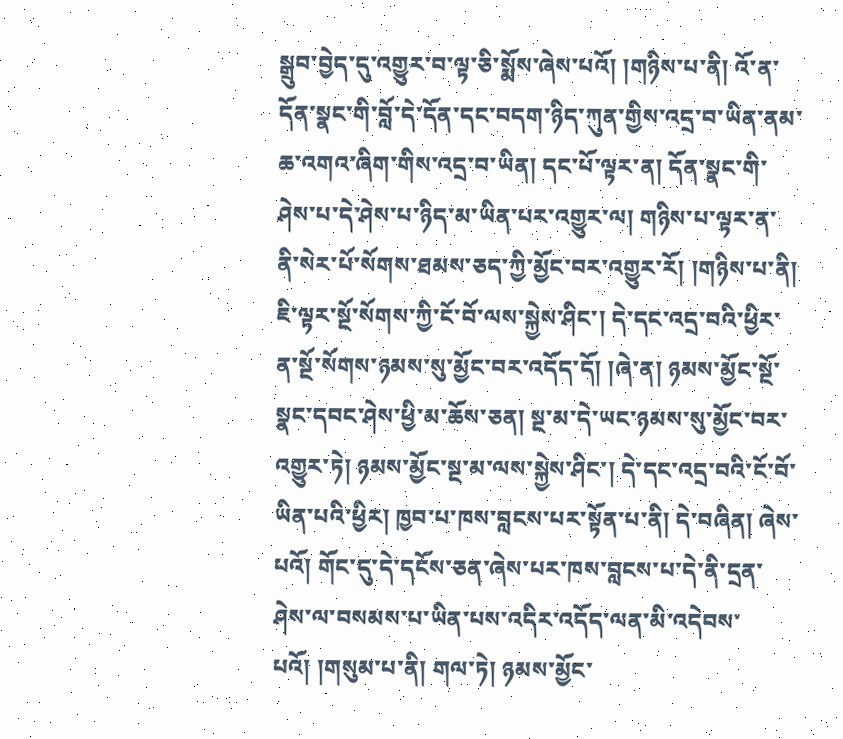སྒྲུབ་བྱེད་དུ་འགྱུར་བ་ལྟ་ཅི་སྨོས་ཞེས་པའོ། །གཉིས་པ་ནི། འོ་ན་དོན་སྣང་གི་བློ་དེ་དོན་དང་བདག་ཉིད་ཀུན་གྱིས་འདྲ་བ་ཡིན་ནམ་ཆ་འགའ་ཞིག་གིས་འདྲ་བ་ཡིན། དང་པོ་ལྟར་ན། དོན་སྣང་གི་ཤེས་པ་དེ་ཤེས་པ་ཉིད་མ་ཡིན་པར་འགྱུར་ལ། གཉིས་པ་ལྟར་ན་ནི་སེར་པོ་སོགས་ཐམས་ཅད་ཀྱི་མྱོང་བར་འགྱུར་རོ། །གཉིས་པ་ནི། ཇི་ལྟར་སྔོ་སོགས་ཀྱི་ངོ་བོ་ལས་སྐྱེས་ཤིང་། དེ་དང་འདྲ་བའི་ཕྱིར་ན་སྔོ་སོགས་ཉམས་སུ་མྱོང་བར་འདོད་དོ། །ཞེ་ན། ཉམས་མྱོང་སྔོ་སྣང་དབང་ཤེས་ཕྱི་མ་ཆོས་ཅན། སྔ་མ་དེ་ཡང་ཉམས་སུ་མྱོང་བར་འགྱུར་ཏེ། ཉམས་མྱོང་སྔ་མ་ལས་སྐྱེས་ཤིང་། དེ་དང་འདྲ་བའི་ངོ་བོ་ཡིན་པའི་ཕྱིར། ཁྱབ་པ་ཁས་བླངས་པར་སྟོན་པ་ནི། དེ་བཞིན། ཞེས་པའོ། གོང་དུ་དེ་དངོས་ཅན་ཞེས་པར་ཁས་བླངས་པ་དེ་ནི་དྲན་ཤེས་ལ་བསམས་པ་ཡིན་པས་འདིར་འདོད་ལན་མི་འདེབས་པའོ། །གསུམ་པ་ནི། གལ་ཏེ། ཉམས་མྱོང་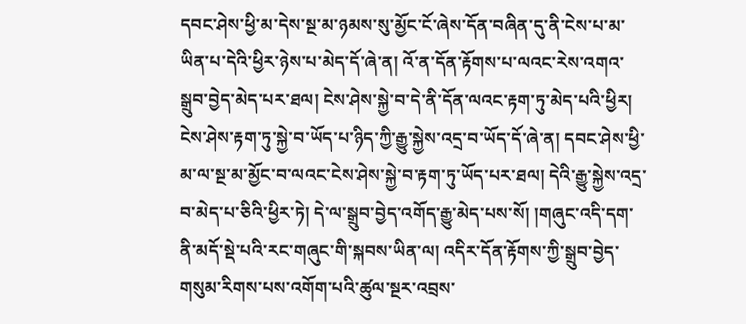དབང་ཤེས་ཕྱི་མ་དེས་སྔ་མ་ཉམས་སུ་མྱོང་ངོ་ཞེས་དོན་བཞིན་དུ་ནི་ངེས་པ་མ་ཡིན་པ་དེའི་ཕྱིར་ཉེས་པ་མེད་དོ་ཞེ་ན། འོ་ན་དོན་རྟོགས་པ་ལའང་རེས་འགའ་སྒྲུབ་བྱེད་མེད་པར་ཐལ། ངེས་ཤེས་སྐྱེ་བ་དེ་ནི་དོན་ལའང་རྟག་ཏུ་མེད་པའི་ཕྱིར། ངེས་ཤེས་རྟག་ཏུ་སྐྱེ་བ་ཡོད་པ་ཉིད་ཀྱི་རྒྱུ་སྐྱེས་འདྲ་བ་ཡོད་དོ་ཞེ་ན། དབང་ཤེས་ཕྱི་མ་ལ་སྔ་མ་མྱོང་བ་ལའང་ངེས་ཤེས་སྐྱེ་བ་རྟག་ཏུ་ཡོད་པར་ཐལ། དེའི་རྒྱུ་སྐྱེས་འདྲ་བ་མེད་པ་ཅིའི་ཕྱིར་ཏེ། དེ་ལ་སྒྲུབ་བྱེད་འགོད་རྒྱུ་མེད་པས་སོ། །གཞུང་འདི་དག་ནི་མདོ་སྡེ་པའི་རང་གཞུང་གི་སྐབས་ཡིན་ལ། འདིར་དོན་རྟོགས་ཀྱི་སྒྲུབ་བྱེད་གསུམ་རིགས་པས་འགོག་པའི་ཚུལ་སྔར་འབྲས་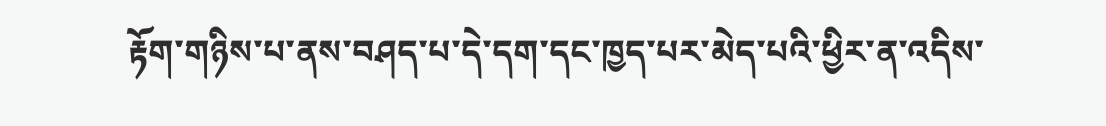རྟོག་གཉིས་པ་ནས་བཤད་པ་དེ་དག་དང་ཁྱད་པར་མེད་པའི་ཕྱིར་ན་འདིས་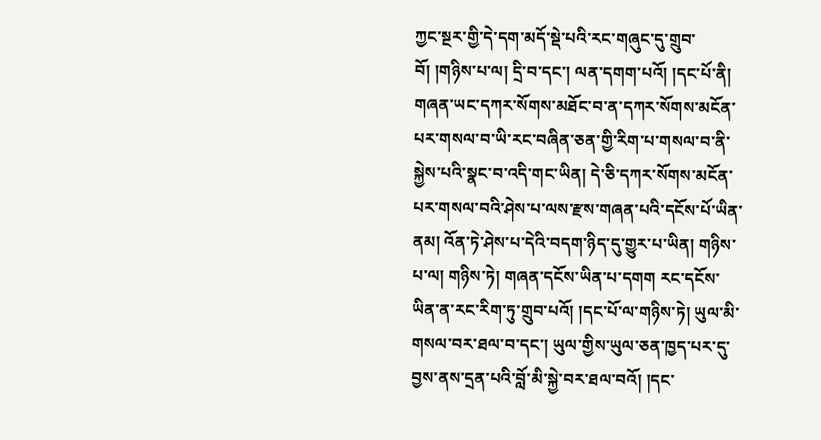ཀྱང་སྔར་གྱི་དེ་དག་མདོ་སྡེ་པའི་རང་གཞུང་དུ་གྲུབ་བོ། །གཉིས་པ་ལ། དྲི་བ་དང་། ལན་དགག་པའོ། །དང་པོ་ནི། གཞན་ཡང་དཀར་སོགས་མཐོང་བ་ན་དཀར་སོགས་མངོན་པར་གསལ་བ་ཡི་རང་བཞིན་ཅན་གྱི་རིག་པ་གསལ་བ་ནི་སྐྱེས་པའི་སྣང་བ་འདི་གང་ཡིན། དེ་ཅི་དཀར་སོགས་མངོན་པར་གསལ་བའི་ཤེས་པ་ལས་རྫས་གཞན་པའི་དངོས་པོ་ཡིན་ནམ། འོན་ཏེ་ཤེས་པ་དེའི་བདག་ཉིད་དུ་གྱུར་པ་ཡིན། གཉིས་པ་ལ། གཉིས་ཏེ། གཞན་དངོས་ཡིན་པ་དགག རང་དངོས་ཡིན་ན་རང་རིག་ཏུ་གྲུབ་པའོ། །དང་པོ་ལ་གཉིས་ཏེ། ཡུལ་མི་གསལ་བར་ཐལ་བ་དང་། ཡུལ་གྱིས་ཡུལ་ཅན་ཁྱད་པར་དུ་བྱས་ནས་དྲན་པའི་བློ་མི་སྐྱེ་བར་ཐལ་བའོ། །དང་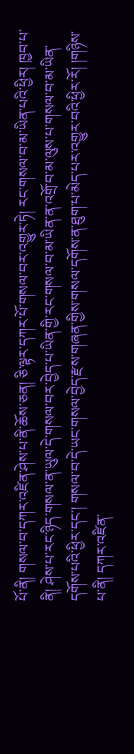པོ་ནི། གསལ་བ་དཀར་འཛིན་ཤེས་པ་ནི་ཆོས་ཅན། ཅི་ལྟར་དཀར་པོ་གསལ་བར་འགྱུར་ཏེ། རང་གསལ་བ་མ་ཡིན་པའི་ཕྱིར། ཁྱབ་པ་ནི། ཤེས་པ་རང་ཉིད་གསལ་ན་ཡུལ་དེ་གསལ་བར་བྱེད་པ་ཡིན་གྱི་རང་གསལ་བ་མ་ཡིན་ན་འགྲོ་བ་མ་ལུས་པ་གསལ་བ་མ་ཡིན་དགོས་པའི་ཕྱིར་དང་། གསལ་བ་དེ་ཡང་གསལ་བྱེད་རྫས་གཞན་གྱིས་གསལ་དགོས་ན་ཐུག་པ་མེད་པར་འགྱུར་བའི་ཕྱིར་རོ། །གཉིས་པ་ནི། དཀར་འཛིན་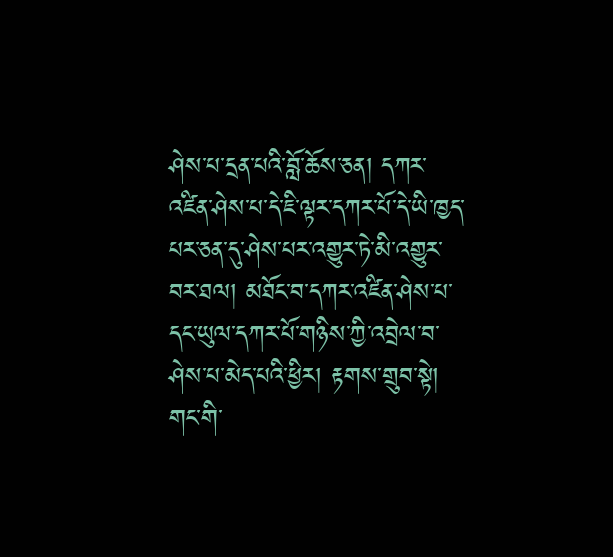ཤེས་པ་དྲན་པའི་བློ་ཆོས་ཅན། དཀར་འཛིན་ཤེས་པ་དེ་ཇི་ལྟར་དཀར་པོ་དེ་ཡི་ཁྱད་པར་ཅན་དུ་ཤེས་པར་འགྱུར་ཏེ་མི་འགྱུར་བར་ཐལ། མཐོང་བ་དཀར་འཛིན་ཤེས་པ་དང་ཡུལ་དཀར་པོ་གཉིས་ཀྱི་འབྲེལ་བ་ཤེས་པ་མེད་པའི་ཕྱིར། རྟགས་གྲུབ་སྟེ། གང་གི་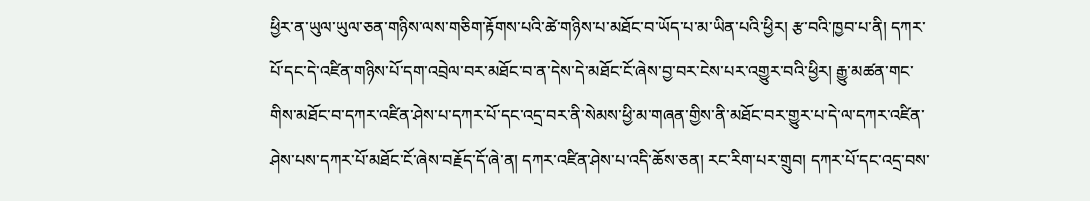ཕྱིར་ན་ཡུལ་ཡུལ་ཅན་གཉིས་ལས་གཅིག་རྟོགས་པའི་ཚེ་གཉིས་པ་མཐོང་བ་ཡོད་པ་མ་ཡིན་པའི་ཕྱིར། རྩ་བའི་ཁྱབ་པ་ནི། དཀར་པོ་དང་དེ་འཛིན་གཉིས་པོ་དག་འབྲེལ་བར་མཐོང་བ་ན་དེས་དེ་མཐོང་ངོ་ཞེས་བྱ་བར་ངེས་པར་འགྱུར་བའི་ཕྱིར། རྒྱུ་མཚན་གང་གིས་མཐོང་བ་དཀར་འཛིན་ཤེས་པ་དཀར་པོ་དང་འདྲ་བར་ནི་སེམས་ཕྱི་མ་གཞན་གྱིས་ནི་མཐོང་བར་གྱུར་པ་དེ་ལ་དཀར་འཛིན་ཤེས་པས་དཀར་པོ་མཐོང་ངོ་ཞེས་བརྗོད་དོ་ཞེ་ན། དཀར་འཛིན་ཤེས་པ་འདི་ཆོས་ཅན། རང་རིག་པར་གྲུབ། དཀར་པོ་དང་འདྲ་བས་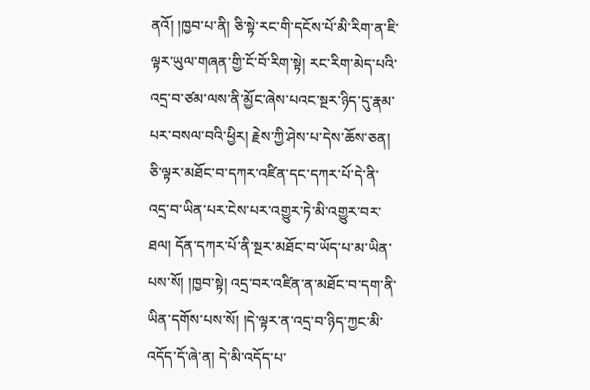ནའོ། །ཁྱབ་པ་ནི། ཅི་སྟེ་རང་གི་དངོས་པོ་མི་རིག་ན་ཇི་ལྟར་ཡུལ་གཞན་གྱི་ངོ་བོ་རིག་སྟེ། རང་རིག་མེད་པའི་འདྲ་བ་ཙམ་ལས་ནི་མྱོང་ཞེས་པའང་སྔར་ཉིད་དུ་རྣམ་པར་བསལ་བའི་ཕྱིར། རྗེས་ཀྱི་ཤེས་པ་དེས་ཆོས་ཅན། ཅི་ལྟར་མཐོང་བ་དཀར་འཛིན་དང་དཀར་པོ་དེ་ནི་འདྲ་བ་ཡིན་པར་ངེས་པར་འགྱུར་ཏེ་མི་འགྱུར་བར་ཐལ། དོན་དཀར་པོ་ནི་སྔར་མཐོང་བ་ཡོད་པ་མ་ཡིན་པས་སོ། །ཁྱབ་སྟེ། འདྲ་བར་འཛིན་ན་མཐོང་བ་དག་ནི་ཡིན་དགོས་པས་སོ། །དེ་ལྟར་ན་འདྲ་བ་ཉིད་ཀྱང་མི་འདོད་དོ་ཞེ་ན། དེ་མི་འདོད་པ་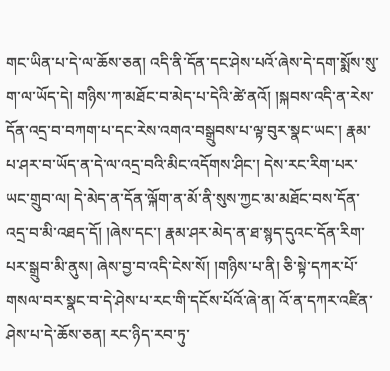གང་ཡིན་པ་དེ་ལ་ཆོས་ཅན། འདི་ནི་དོན་དང་ཤེས་པའོ་ཞེས་དེ་དག་སྨོས་སུ་ག་ལ་ཡོད་དེ། གཉིས་ཀ་མཐོང་བ་མེད་པ་དེའི་ཚེ་ནའོ། །སྐབས་འདི་ན་རེས་དོན་འདྲ་བ་བཀག་པ་དང་རེས་འགའ་བསྒྲུབས་པ་ལྟ་བུར་སྣང་ཡང་། རྣམ་པ་ཤར་བ་ཡོད་ན་དེ་ལ་འདྲ་བའི་མིང་འདོགས་ཤིང་། དེས་རང་རིག་པར་ཡང་གྲུབ་ལ། དེ་མེད་ན་དོན་ལྐོག་ན་མོ་ནི་སུས་ཀྱང་མ་མཐོང་བས་དོན་འདྲ་བ་མི་འཐད་དོ། །ཞེས་དང་། རྣམ་ཤར་མེད་ན་ཐ་སྙད་དུའང་དོན་རིག་པར་སྒྲུབ་མི་ནུས། ཞེས་བྱ་བ་འདི་ངེས་སོ། །གཉིས་པ་ནི། ཅི་སྟེ་དཀར་པོ་གསལ་བར་སྣང་བ་དེ་ཤེས་པ་རང་གི་དངོས་པོའོ་ཞེ་ན། འོ་ན་དཀར་འཛིན་ཤེས་པ་དེ་ཆོས་ཅན། རང་ཉིད་རབ་ཏུ་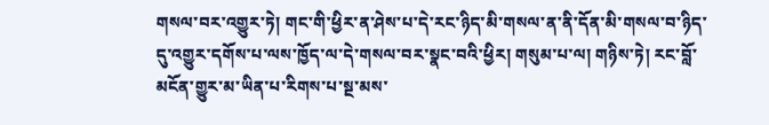གསལ་བར་འགྱུར་ཏེ། གང་གི་ཕྱིར་ན་ཤེས་པ་དེ་རང་ཉིད་མི་གསལ་ན་ནི་དོན་མི་གསལ་བ་ཉིད་དུ་འགྱུར་དགོས་པ་ལས་ཁྱོད་ལ་དེ་གསལ་བར་སྣང་བའི་ཕྱིར། གསུམ་པ་ལ། གཉིས་ཏེ། རང་བློ་མངོན་གྱུར་མ་ཡིན་པ་རིགས་པ་སྔ་མས་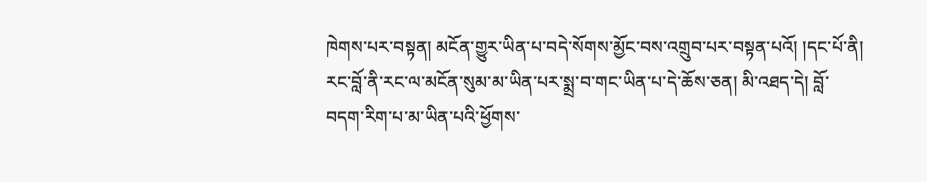ཁེགས་པར་བསྟན། མངོན་གྱུར་ཡིན་པ་བདེ་སོགས་མྱོང་བས་འགྲུབ་པར་བསྟན་པའོ། །དང་པོ་ནི། རང་བློ་ནི་རང་ལ་མངོན་སུམ་མ་ཡིན་པར་སྨྲ་བ་གང་ཡིན་པ་དེ་ཆོས་ཅན། མི་འཐད་དེ། བློ་བདག་རིག་པ་མ་ཡིན་པའི་ཕྱོགས་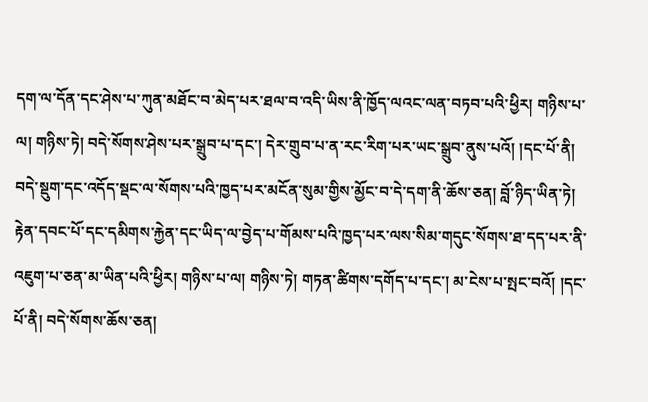དག་ལ་དོན་དང་ཤེས་པ་ཀུན་མཐོང་བ་མེད་པར་ཐལ་བ་འདི་ཡིས་ནི་ཁྱོད་ལའང་ལན་བཏབ་པའི་ཕྱིར། གཉིས་པ་ལ། གཉིས་ཏེ། བདེ་སོགས་ཤེས་པར་སྒྲུབ་པ་དང་། དེར་གྲུབ་པ་ན་རང་རིག་པར་ཡང་སྒྲུབ་ནུས་པའོ། །དང་པོ་ནི། བདེ་སྡུག་དང་འདོད་སྡང་ལ་སོགས་པའི་ཁྱད་པར་མངོན་སུམ་གྱིས་མྱོང་བ་དེ་དག་ནི་ཆོས་ཅན། བློ་ཉིད་ཡིན་ཏེ། རྟེན་དབང་པོ་དང་དམིགས་རྐྱེན་དང་ཡིད་ལ་བྱེད་པ་གོམས་པའི་ཁྱད་པར་ལས་སིམ་གདུང་སོགས་ཐ་དད་པར་ནི་འཇུག་པ་ཅན་མ་ཡིན་པའི་ཕྱིར། གཉིས་པ་ལ། གཉིས་ཏེ། གཏན་ཚིགས་དགོད་པ་དང་། མ་ངེས་པ་སྤང་བའོ། །དང་པོ་ནི། བདེ་སོགས་ཆོས་ཅན།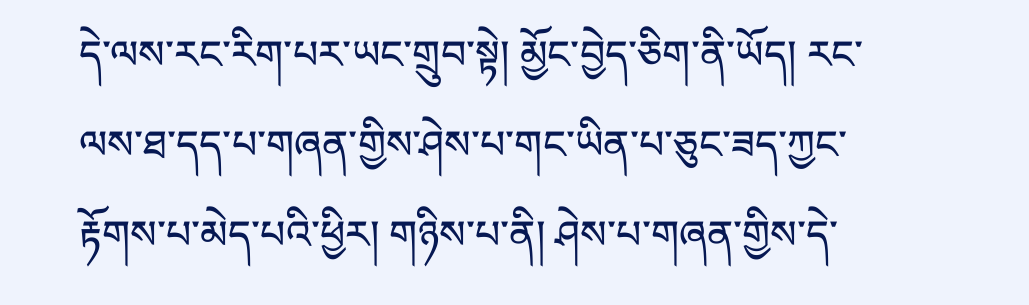དེ་ལས་རང་རིག་པར་ཡང་གྲུབ་སྟེ། མྱོང་བྱེད་ཅིག་ནི་ཡོད། རང་ལས་ཐ་དད་པ་གཞན་གྱིས་ཤེས་པ་གང་ཡིན་པ་ཅུང་ཟད་ཀྱང་རྟོགས་པ་མེད་པའི་ཕྱིར། གཉིས་པ་ནི། ཤེས་པ་གཞན་གྱིས་དེ་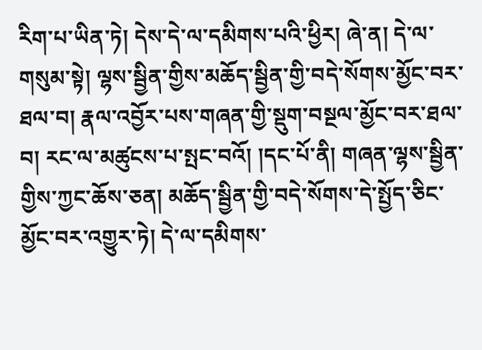རིག་པ་ཡིན་ཏེ། དེས་དེ་ལ་དམིགས་པའི་ཕྱིར། ཞེ་ན། དེ་ལ་གསུམ་སྟེ། ལྷས་སྦྱིན་གྱིས་མཆོད་སྦྱིན་གྱི་བདེ་སོགས་མྱོང་བར་ཐལ་བ། རྣལ་འབྱོར་པས་གཞན་གྱི་སྡུག་བསྔལ་མྱོང་བར་ཐལ་བ། རང་ལ་མཚུངས་པ་སྤང་བའོ། །དང་པོ་ནི། གཞན་ལྷས་སྦྱིན་གྱིས་ཀྱང་ཆོས་ཅན། མཆོད་སྦྱིན་གྱི་བདེ་སོགས་དེ་སྤྱོད་ཅིང་མྱོང་བར་འགྱུར་ཏེ། དེ་ལ་དམིགས་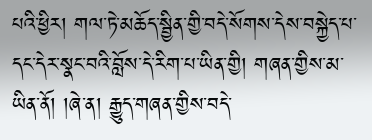པའི་ཕྱིར། གལ་ཏེ་མཆོད་སྦྱིན་གྱི་བདེ་སོགས་དེས་བསྐྱེད་པ་དང་དེར་སྣང་བའི་བློས་དེ་རིག་པ་ཡིན་གྱི། གཞན་གྱིས་མ་ཡིན་ནོ། །ཞེ་ན། རྒྱུད་གཞན་གྱིས་བདེ་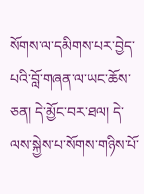སོགས་ལ་དམིགས་པར་བྱེད་པའི་བློ་གཞན་ལ་ཡང་ཆོས་ཅན། དེ་མྱོང་བར་ཐལ། དེ་ལས་སྐྱེས་པ་སོགས་གཉིས་པོ་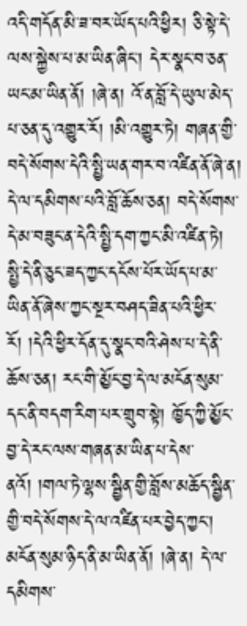འདི་གདོན་མི་ཟ་བར་ཡོད་པའི་ཕྱིར། ཅི་སྟེ་དེ་ལས་སྐྱེས་པ་མ་ཡིན་ཞིང་། དེར་སྣང་བ་ཅན་ཡང་མ་ཡིན་ནོ། །ཞེ་ན། འོ་ན་བློ་དེ་ཡུལ་མེད་པ་ཅན་དུ་འགྱུར་རོ། །མི་འགྱུར་ཏེ། གཞན་གྱི་བདེ་སོགས་དེའི་སྤྱི་ཡན་གར་བ་འཛིན་ནོ་ཞེ་ན། དེ་ལ་དམིགས་པའི་བློ་ཆོས་ཅན། བདེ་སོགས་དེ་མ་བཟུང་ན་དེའི་སྤྱི་དག་ཀྱང་མི་འཛིན་ཏེ། སྤྱི་དེ་ནི་ཅུང་ཟད་ཀྱང་དངོས་པོར་ཡོད་པ་མ་ཡིན་ནོ་ཞེས་ཀྱང་སྔར་བཤད་ཟིན་པའི་ཕྱིར་རོ། །དེའི་ཕྱིར་དོན་དུ་སྣང་བའི་ཤེས་པ་དེ་ནི་ཆོས་ཅན། རང་གི་མྱོང་བྱ་དེ་ལ་མངོན་སུམ་དང་ནི་བདག་རིག་པར་གྲུབ་སྟེ། ཁྱོད་ཀྱི་མྱོང་བྱ་དེ་རང་ལས་གཞན་མ་ཡིན་པ་དེས་ནའོ། །གལ་ཏེ་ལྷས་སྦྱིན་གྱི་བློས་མཆོད་སྦྱིན་གྱི་བདེ་སོགས་དེ་ལ་འཛིན་པར་བྱེད་ཀྱང་། མངོན་སུམ་ཉིད་ནི་མ་ཡིན་ནོ། །ཞེ་ན། དེ་ལ་དམིགས་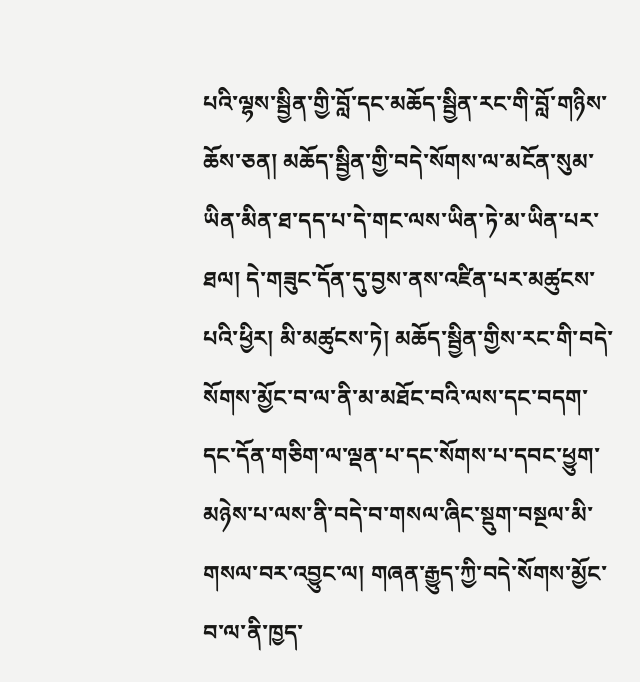པའི་ལྷས་སྦྱིན་གྱི་བློ་དང་མཆོད་སྦྱིན་རང་གི་བློ་གཉིས་ཆོས་ཅན། མཆོད་སྦྱིན་གྱི་བདེ་སོགས་ལ་མངོན་སུམ་ཡིན་མིན་ཐ་དད་པ་དེ་གང་ལས་ཡིན་ཏེ་མ་ཡིན་པར་ཐལ། དེ་གཟུང་དོན་དུ་བྱས་ནས་འཛིན་པར་མཚུངས་པའི་ཕྱིར། མི་མཚུངས་ཏེ། མཆོད་སྦྱིན་གྱིས་རང་གི་བདེ་སོགས་མྱོང་བ་ལ་ནི་མ་མཐོང་བའི་ལས་དང་བདག་དང་དོན་གཅིག་ལ་ལྡན་པ་དང་སོགས་པ་དབང་ཕྱུག་མཉེས་པ་ལས་ནི་བདེ་བ་གསལ་ཞིང་སྡུག་བསྔལ་མི་གསལ་བར་འབྱུང་ལ། གཞན་རྒྱུད་ཀྱི་བདེ་སོགས་མྱོང་བ་ལ་ནི་ཁྱད་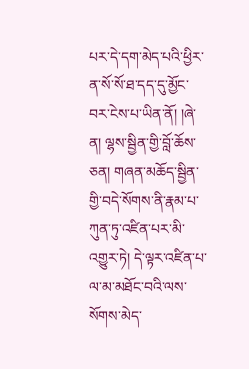པར་དེ་དག་མེད་པའི་ཕྱིར་ན་སོ་སོ་ཐ་དད་དུ་མྱོང་བར་ངེས་པ་ཡིན་ནོ། །ཞེ་ན། ལྷས་སྦྱིན་གྱི་བློ་ཆོས་ཅན། གཞན་མཆོད་སྦྱིན་གྱི་བདེ་སོགས་ནི་རྣམ་པ་ཀུན་ཏུ་འཛིན་པར་མི་འགྱུར་ཏེ། དེ་ལྟར་འཛིན་པ་ལ་མ་མཐོང་བའི་ལས་སོགས་མེད་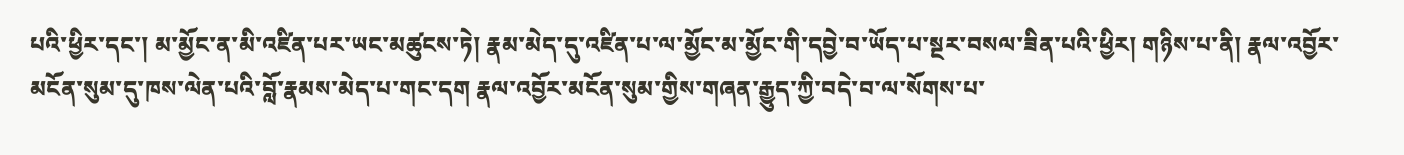པའི་ཕྱིར་དང་། མ་མྱོང་ན་མི་འཛིན་པར་ཡང་མཚུངས་ཏེ། རྣམ་མེད་དུ་འཛིན་པ་ལ་མྱོང་མ་མྱོང་གི་དབྱེ་བ་ཡོད་པ་སྔར་བསལ་ཟིན་པའི་ཕྱིར། གཉིས་པ་ནི། རྣལ་འབྱོར་མངོན་སུམ་དུ་ཁས་ལེན་པའི་བློ་རྣམས་མེད་པ་གང་དག རྣལ་འབྱོར་མངོན་སུམ་གྱིས་གཞན་རྒྱུད་ཀྱི་བདེ་བ་ལ་སོགས་པ་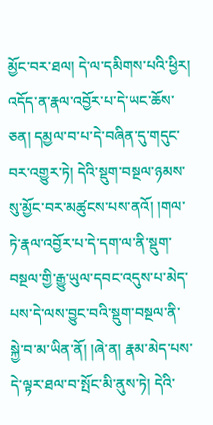མྱོང་བར་ཐལ། དེ་ལ་དམིགས་པའི་ཕྱིར། འདོད་ན་རྣལ་འབྱོར་པ་དེ་ཡང་ཆོས་ཅན། དམྱལ་བ་པ་དེ་བཞིན་དུ་གདུང་བར་འགྱུར་ཏེ། དེའི་སྡུག་བསྔལ་ཉམས་སུ་མྱོང་བར་མཚུངས་པས་ནའོ། །གལ་ཏེ་རྣལ་འབྱོར་པ་དེ་དག་ལ་ནི་སྡུག་བསྔལ་གྱི་རྒྱུ་ཡུལ་དབང་འདུས་པ་མེད་པས་དེ་ལས་བྱུང་བའི་སྡུག་བསྔལ་ནི་སྐྱེ་བ་མ་ཡིན་ནོ། །ཞེ་ན། རྣམ་མེད་པས་དེ་ལྟར་ཐལ་བ་སྤོང་མི་ནུས་ཏེ། དེའི་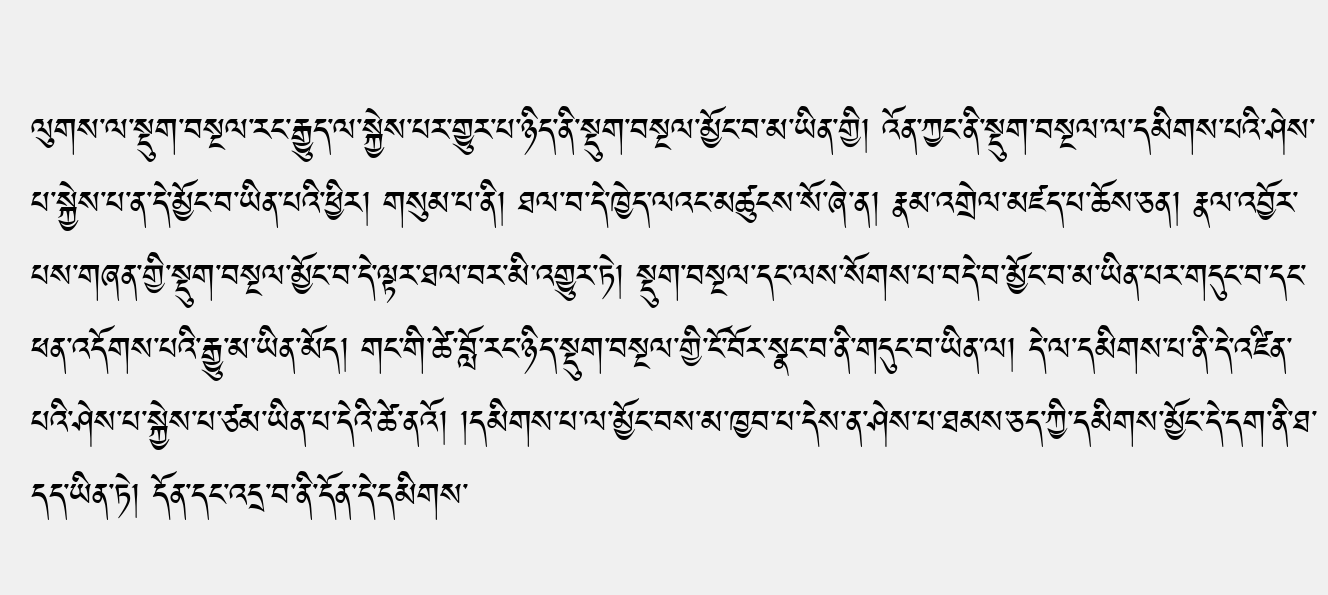ལུགས་ལ་སྡུག་བསྔལ་རང་རྒྱུད་ལ་སྐྱེས་པར་གྱུར་པ་ཉིད་ནི་སྡུག་བསྔལ་མྱོང་བ་མ་ཡིན་གྱི། འོན་ཀྱང་ནི་སྡུག་བསྔལ་ལ་དམིགས་པའི་ཤེས་པ་སྐྱེས་པ་ན་དེ་མྱོང་བ་ཡིན་པའི་ཕྱིར། གསུམ་པ་ནི། ཐལ་བ་དེ་ཁྱེད་ལའང་མཚུངས་སོ་ཞེ་ན། རྣམ་འགྲེལ་མཛད་པ་ཆོས་ཅན། རྣལ་འབྱོར་པས་གཞན་གྱི་སྡུག་བསྔལ་མྱོང་བ་དེ་ལྟར་ཐལ་བར་མི་འགྱུར་ཏེ། སྡུག་བསྔལ་དང་ལས་སོགས་པ་བདེ་བ་མྱོང་བ་མ་ཡིན་པར་གདུང་བ་དང་ཕན་འདོགས་པའི་རྒྱུ་མ་ཡིན་མོད། གང་གི་ཚེ་བློ་རང་ཉིད་སྡུག་བསྔལ་གྱི་ངོ་བོར་སྣང་བ་ནི་གདུང་བ་ཡིན་ལ། དེ་ལ་དམིགས་པ་ནི་དེ་འཛིན་པའི་ཤེས་པ་སྐྱེས་པ་ཙམ་ཡིན་པ་དེའི་ཚེ་ནའོ། །དམིགས་པ་ལ་མྱོང་བས་མ་ཁྱབ་པ་དེས་ན་ཤེས་པ་ཐམས་ཅད་ཀྱི་དམིགས་མྱོང་དེ་དག་ནི་ཐ་དད་ཡིན་ཏེ། དོན་དང་འདྲ་བ་ནི་དོན་དེ་དམིགས་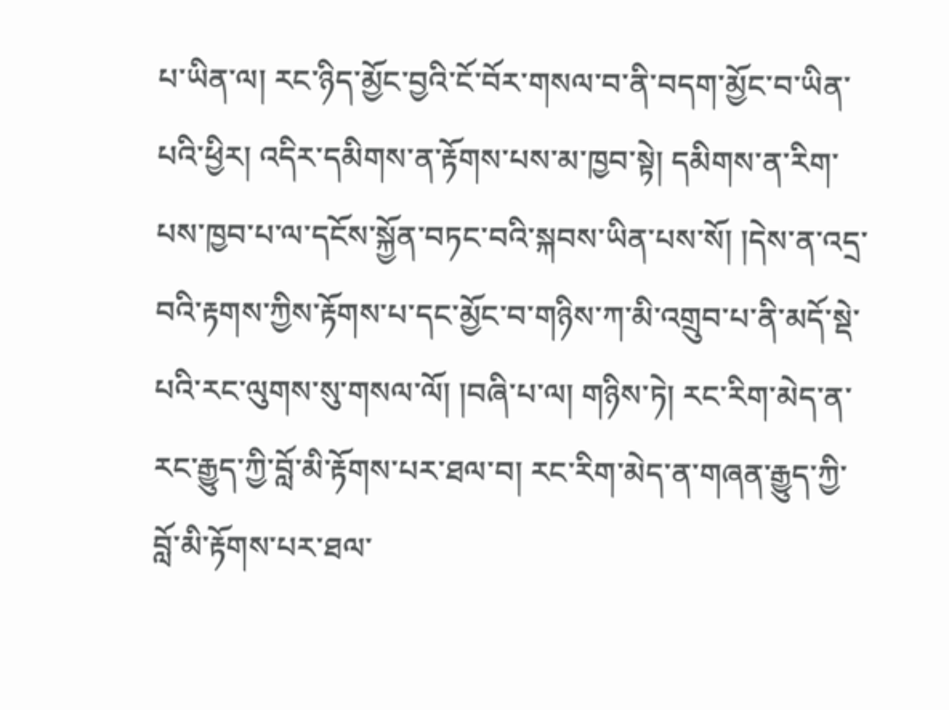པ་ཡིན་ལ། རང་ཉིད་མྱོང་བྱའི་ངོ་བོར་གསལ་བ་ནི་བདག་མྱོང་བ་ཡིན་པའི་ཕྱིར། འདིར་དམིགས་ན་རྟོགས་པས་མ་ཁྱབ་སྟེ། དམིགས་ན་རིག་པས་ཁྱབ་པ་ལ་དངོས་སྐྱོན་བཏང་བའི་སྐབས་ཡིན་པས་སོ། །དེས་ན་འདྲ་བའི་རྟགས་ཀྱིས་རྟོགས་པ་དང་མྱོང་བ་གཉིས་ཀ་མི་འགྲུབ་པ་ནི་མདོ་སྡེ་པའི་རང་ལུགས་སུ་གསལ་ལོ། །བཞི་པ་ལ། གཉིས་ཏེ། རང་རིག་མེད་ན་རང་རྒྱུད་ཀྱི་བློ་མི་རྟོགས་པར་ཐལ་བ། རང་རིག་མེད་ན་གཞན་རྒྱུད་ཀྱི་བློ་མི་རྟོགས་པར་ཐལ་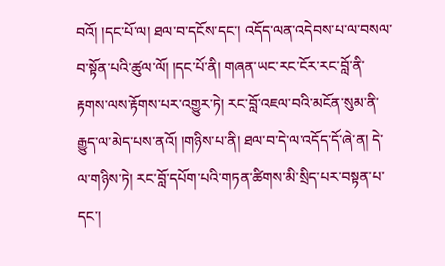བའོ། །དང་པོ་ལ། ཐལ་བ་དངོས་དང་། འདོད་ལན་འདེབས་པ་ལ་བསལ་བ་སྟོན་པའི་ཚུལ་ལོ། །དང་པོ་ནི། གཞན་ཡང་རང་ངོར་རང་བློ་ནི་རྟགས་ལས་རྟོགས་པར་འགྱུར་ཏེ། རང་བློ་འཇལ་བའི་མངོན་སུམ་ནི་རྒྱུད་ལ་མེད་པས་ནའོ། །གཉིས་པ་ནི། ཐལ་བ་དེ་ལ་འདོད་དོ་ཞེ་ན། དེ་ལ་གཉིས་ཏེ། རང་བློ་དཔོག་པའི་གཏན་ཚིགས་མི་སྲིད་པར་བསྟན་པ་དང་།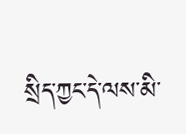སྲིད་ཀྱང་དེ་ལས་མི་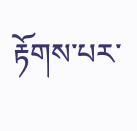རྟོགས་པར་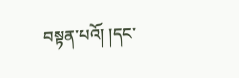བསྟན་པའོ། །དང་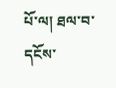པོ་ལ། ཐལ་བ་དངོས་